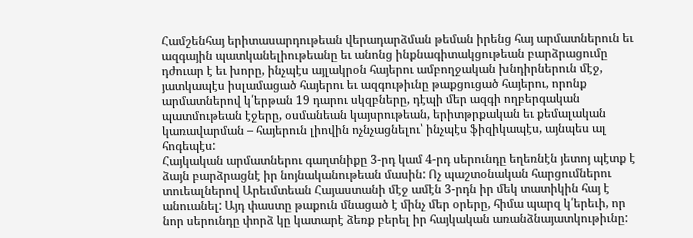Համշենհայ երիտասարդութեան վերադարձման թեման իրենց հայ արմատներուն եւ ազգային պատկանելիութեանը եւ անոնց ինքնագիտակցութեան բարձրացումը դժուար է եւ խորը, ինչպէս այլակրօն հայերու ամբողջական խնդիրներուն մէջ, յատկապէս իսլամացած հայերու եւ ազգութիւնը թաքցուցած հայերու, որոնք արմատներով կ՛երթան 19 դարու սկզբները, դէպի մեր ազգի ողբերգական պատմութեան էջերը, օսմանեան կայսրութեան, երիտթրքական եւ քեմալական կառավարման – հայերուն լիովին ոչնչացնելու՝ ինչպէս ֆիզիկապէս, այնպես ալ հոգեպէս:
Հայկական արմատներու գաղտնիքը 3-րդ կամ 4-րդ սերունդը եղեռնէն յետոյ պէտք է ձայն բարձրացնէ իր նոյնականութեան մասին: Ոչ պաշտօնական հարցումներու տուեալներով Արեւմտեան Հայաստանի մէջ ամէն 3-րդն իր մեկ տատիկին հայ է անուանել: Այդ փաստը թաքուն մնացած է մինչ մեր օրերը, հիմա պարզ կ՛երեւի, որ նոր սերունդը փորձ կը կատարէ ձեռք բերել իր հայկական առանձնայատկութիւնը: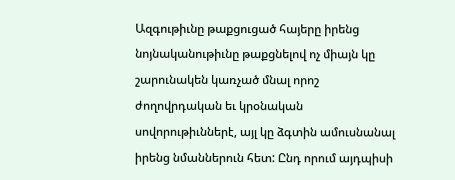Ազգութիւնը թաքցուցած հայերը իրենց նոյնականութիւնը թաքցնելով ոչ միայն կը շարունակեն կառչած մնալ որոշ ժողովրդական եւ կրօնական սովորութիւններէ, այլ կը ձգտին ամուսնանալ իրենց նմաններուն հետ: Ընդ որում այդպիսի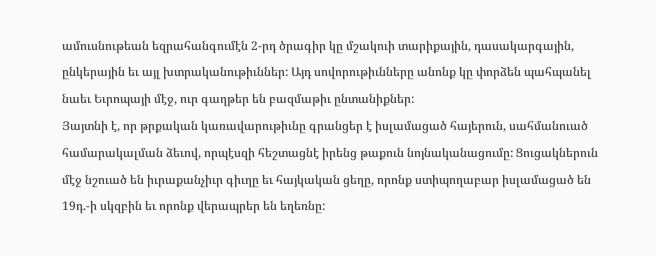ամուսնութեան եզրահանգումէն 2-րդ ծրագիր կը մշակուի տարիքային, դասակարգային, ընկերային եւ այլ խտրականութիւններ: Այդ սովորութիւնները անոնք կը փորձեն պահպանել նաեւ Եւրոպայի մէջ, ուր գաղթեր են բազմաթիւ ընտանիքներ:
Յայտնի է, որ թրքական կառավարութիւնը գրանցեր է իսլամացած հայերուն, սահմանուած համարակալման ձեւով, որպէսզի հեշտացնէ իրենց թաքուն նոյնականացումը: Ցուցակներուն մէջ նշուած են իւրաքանչիւր գիւղը եւ հայկական ցեղը, որոնք ստիպողաբար իսլամացած են 19դ.-ի սկզբին եւ որոնք վերապրեր են եղեռնը: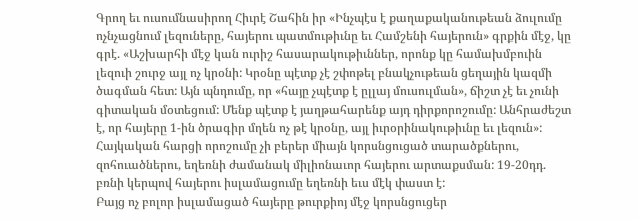Գրող եւ ուսումնասիրող Հիւրէ Շահին իր «Ինչպէս է քաղաքականութեան ձուլումը ոչնչացնում լեզուները, հայերու պատմութիւնը եւ Համշենի հայերուն» գրքին մէջ, կը գրէ. «Աշխարհի մէջ կան ուրիշ հասարակութիւններ, որոնք կը համախմբուին լեզուի շուրջ այլ ոչ կրօնի: Կրօնը պէտք չէ շփոթել բնակչութեան ցեղային կազմի ծագման հետ: Այն պնդումը, որ «հայը չպէտք է ըլլայ մուսուլման», ճիշտ չէ եւ չունի գիտական մօտեցում: Մենք պէտք է յաղթահարենք այդ դիրքորոշումը: Անհրաժեշտ է, որ հայերը 1-ին ծրագիր մղեն ոչ թէ կրօնը, այլ իւրօրինակութիւնը եւ լեզուն»:
Հայկական հարցի որոշումը չի բերեր միայն կորսնցուցած տարածքներու, զոհուածներու, եղեռնի ժամանակ միլիոնաւոր հայերու արտաքսման: 19-20դդ. բռնի կերպով հայերու իսլամացումը եղեռնի եւս մէկ փաստ է:
Բայց ոչ բոլոր իսլամացած հայերը թուրքիոյ մէջ կորսնցուցեր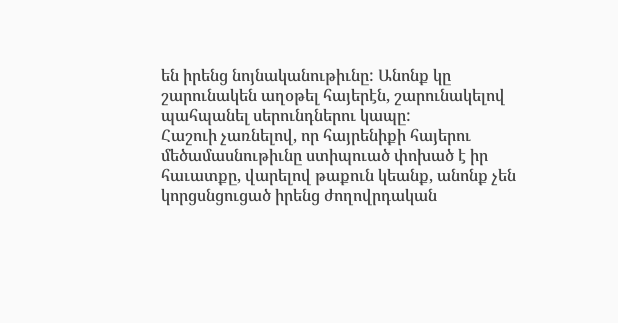են իրենց նոյնականութիւնը: Անոնք կը շարունակեն աղօթել հայերէն, շարունակելով պահպանել սերունդներու կապը:
Հաշուի չառնելով, որ հայրենիքի հայերու մեծամասնութիւնը ստիպուած փոխած է իր հաւատքը, վարելով թաքուն կեանք, անոնք չեն կորցսնցուցած իրենց ժողովրդական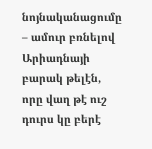նոյնականացումը – ամուր բռնելով Արիադնայի բարակ թելէն, որը վաղ թէ ուշ դուրս կը բերէ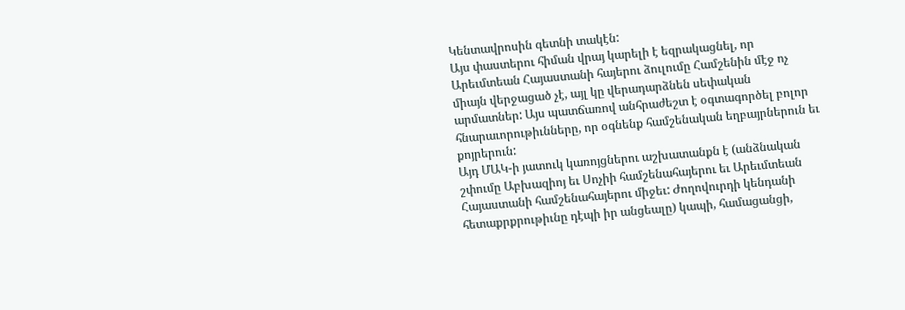Կենտավրոսին գետնի տակէն:
Այս փաստերու հիման վրայ կարելի է եզրակացնել, որ Արեւմտեան Հայաստանի հայերու ձուլումը Համշենին մէջ ոչ միայն վերջացած չէ, այլ կը վերադարձնեն սեփական արմատներ: Այս պատճառով անհրաժեշտ է օգտագործել բոլոր հնարաւորութիւնները, որ օգնենք համշենական եղբայրներուն եւ քոյրերուն:
Այդ ՄԱԿ-ի յատուկ կառոյցներու աշխատանքն է (անձնական շփումը Աբխազիոյ եւ Սոչիի համշենահայերու եւ Արեւմտեան Հայաստանի համշենահայերու միջեւ: Ժողովուրդի կենդանի հետաքրքրութիւնը դէպի իր անցեալը) կապի, համացանցի,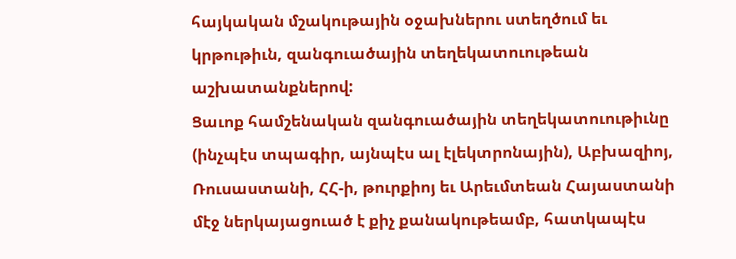հայկական մշակութային օջախներու ստեղծում եւ կրթութիւն, զանգուածային տեղեկատուութեան աշխատանքներով:
Ցաւոք համշենական զանգուածային տեղեկատուութիւնը (ինչպէս տպագիր, այնպէս ալ էլեկտրոնային), Աբխազիոյ, Ռուսաստանի, ՀՀ-ի, թուրքիոյ եւ Արեւմտեան Հայաստանի մէջ ներկայացուած է քիչ քանակութեամբ, հատկապէս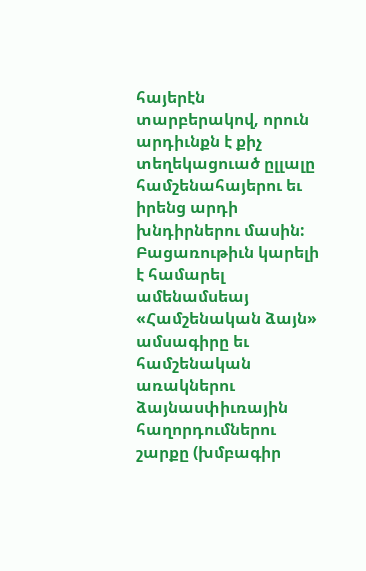հայերէն տարբերակով, որուն արդիւնքն է քիչ տեղեկացուած ըլլալը համշենահայերու եւ իրենց արդի խնդիրներու մասին:
Բացառութիւն կարելի է համարել ամենամսեայ «Համշենական ձայն» ամսագիրը եւ համշենական առակներու ձայնասփիւռային հաղորդումներու շարքը (խմբագիր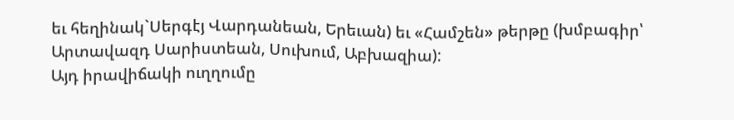եւ հեղինակ`Սերգէյ Վարդանեան, Երեւան) եւ «Համշեն» թերթը (խմբագիր՝ Արտավազդ Սարիստեան, Սուխում, Աբխազիա):
Այդ իրավիճակի ուղղումը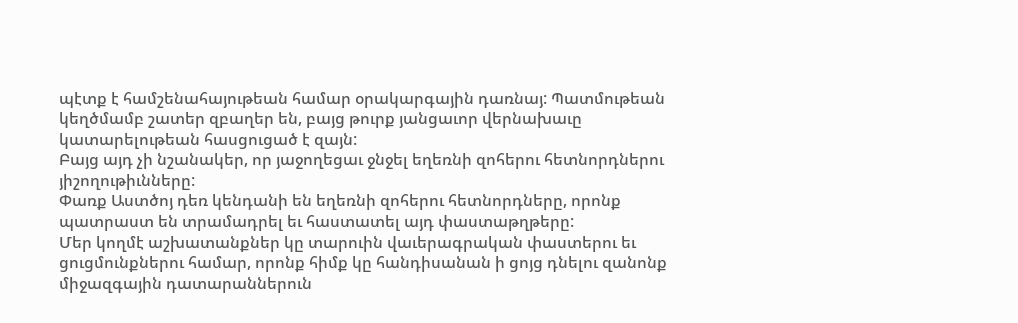պէտք է համշենահայութեան համար օրակարգային դառնայ: Պատմութեան կեղծմամբ շատեր զբաղեր են, բայց թուրք յանցաւոր վերնախաւը կատարելութեան հասցուցած է զայն:
Բայց այդ չի նշանակեր, որ յաջողեցաւ ջնջել եղեռնի զոհերու հետնորդներու յիշողութիւնները:
Փառք Աստծոյ դեռ կենդանի են եղեռնի զոհերու հետնորդները, որոնք պատրաստ են տրամադրել եւ հաստատել այդ փաստաթղթերը:
Մեր կողմէ աշխատանքներ կը տարուին վաւերագրական փաստերու եւ ցուցմունքներու համար, որոնք հիմք կը հանդիսանան ի ցոյց դնելու զանոնք միջազգային դատարաններուն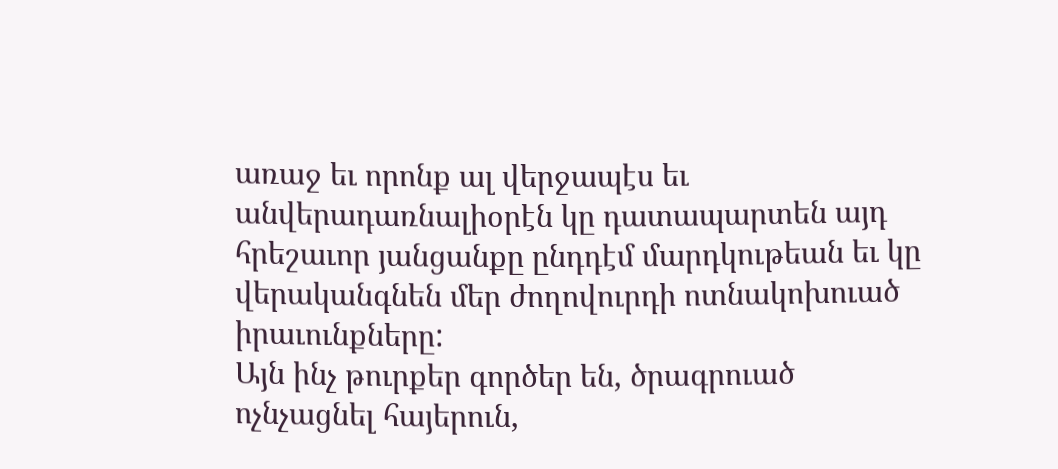առաջ եւ որոնք ալ վերջապէս եւ անվերադառնալիօրէն կը դատապարտեն այդ հրեշաւոր յանցանքը ընդդէմ մարդկութեան եւ կը վերականգնեն մեր ժողովուրդի ոտնակոխուած իրաւունքները:
Այն ինչ թուրքեր գործեր են, ծրագրուած ոչնչացնել հայերուն,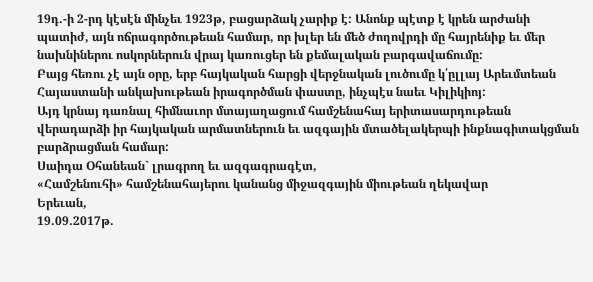19դ.-ի 2-րդ կէսէն մինչեւ 1923թ, բացարձակ չարիք է: Անոնք պէտք է կրեն արժանի պատիժ, այն ոճրագործութեան համար, որ խլեր են մեծ ժողովրդի մը հայրենիք եւ մեր նախնիներու ոսկորներուն վրայ կառուցեր են քեմալական բարգավաճումը:
Բայց հեռու չէ այն օրը, երբ հայկական հարցի վերջնական լուծումը կ՛ըլլայ Արեւմտեան Հայաստանի անկախութեան իրագործման փաստը, ինչպէս նաեւ Կիլիկիոյ:
Այդ կրնայ դառնալ հիմնաւոր մտայաղացում համշենահայ երիտասարդութեան վերադարձի իր հայկական արմատներուն եւ ազգային մտածելակերպի ինքնագիտակցման բարձրացման համար:
Սաիդա Օհանեան` լրագրող եւ ազգագրագէտ,
«Համշենուհի» համշենահայերու կանանց միջազգային միութեան ղեկավար
Երեւան,
19.09.2017թ.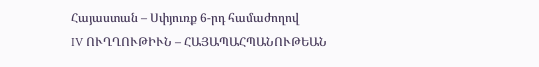Հայաստան – Սփյուռք 6-րդ համաժողով
IV ՈՒՂՂՈՒԹԻՒՆ – ՀԱՅԱՊԱՀՊԱՆՈՒԹԵԱՆ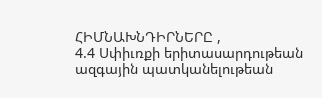ՀԻՄՆԱԽՆԴԻՐՆԵՐԸ ,
4.4 Սփիւռքի երիտասարդութեան ազգային պատկանելութեան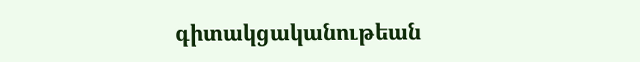գիտակցականութեան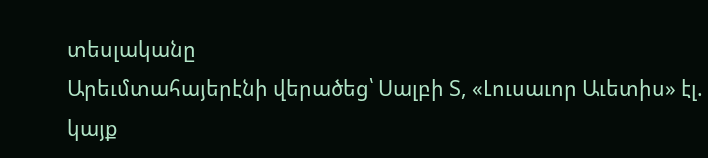տեսլականը
Արեւմտահայերէնի վերածեց՝ Սալբի Տ, «Լուսաւոր Աւետիս» էլ. կայք